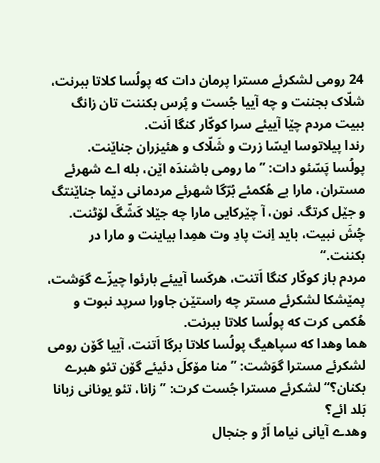24 رومی لشکرئے مسترا پرمان دات که پولُسا کلاتا ببرنت، شلّاک بجننت و چه آییا جُست و پُرس بکننت تان زانگ ببیت مردم چێا آییئے سرا کوکّار کنگا اَنت.
رندا پیلاتوسا ایسّا زرت و شَلّاک و هئیزران جناێنت.
پولُسا پَسّئو دات: ”ما رومی باشندَه اێن، بله اے شهرئے مستران، مارا بے هُکمئے بُرّگا شهرئے مردمانی دێما جناێنتگ و جێل کرتگ. نون، آ چێرکایی مارا چه جێلا کَشّگَ لۆٹنت. چُشَ نبیت، باید اِنت پادِ وت همِدا بیاینت و مارا در بکننت.“
مردم باز کوکّار کنگا اَتنت، هرکَسا آییئے بارئوا چیزّے گوَشت، پمێشکا لشکرئے مستر چه راستێن جاورا سرپد نبوت و هُکمی کرت که پولُسا کلاتا ببرنت.
هما وهدا که سپاهیگ پولُسا کلاتا برگا اَتنت، آییا گۆن رومی لشکرئے مسترا گوَشت: ”منا مۆکلَ دئیئے گۆن تئو هبرے بکنان؟“ لشکرئے مسترا جُست کرت: ”زانا، تئو یونانی زبانا بَلد ائے؟
وهدے آیانی نیاما اَڑ و جنجال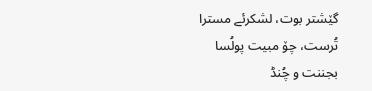گێشتر بوت، لشکرئے مسترا تُرست، چۆ مبیت پولُسا بجننت و چُنڈ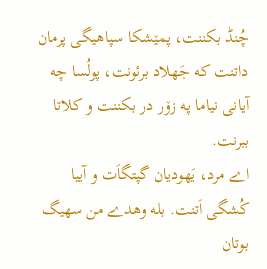چُنڈ بکننت، پمێشکا سپاهیگی پرمان داتنت که جَهلاد برئونت، پولُسا چه آیانی نیاما په زۆر در بکننت و کلاتا ببرنت.
اے مرد، یَهودیان گپتگاَت و آییا کُشگی اَتنت. بله وهدے من سهیگ بوتان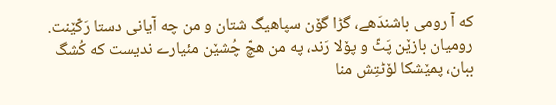که آ رومی باشندَهے، گڑا گۆن سپاهیگ شتان و من چه آیانی دستا رَکّێنت.
رومیان بازێن پَٹّ و پۆلا رَند، په من هچّ چُشێن مئیارے ندیست که کُشگ ببان، پمێشکا لۆٹتِش منا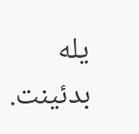یله بدئینت.